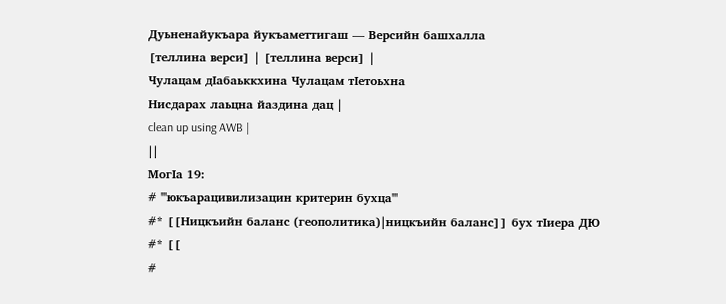Дуьненайукъара йукъаметтигаш — Версийн башхалла
[теллина верси] | [теллина верси] |
Чулацам дӀабаьккхина Чулацам тӀетоьхна
Нисдарах лаьцна йаздина дац |
clean up using AWB |
||
МогӀа 19:
# '''юкъарацивилизацин критерин бухца'''
#* [[Ницкъийн баланс (геополитика)|ницкъийн баланс]] бух тӀиера ДЮ
#* [[
#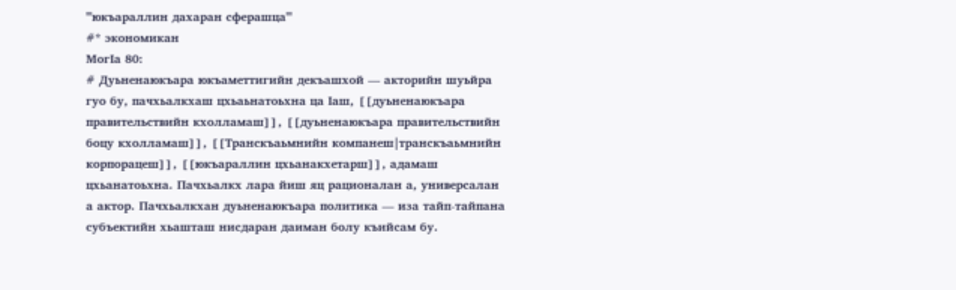'''юкъараллин дахаран сферашца'''
#* экономикан
МогӀа 80:
# Дуьненаюкъара юкъаметтигийн декъашхой — акторийн шуьйра гуо бу, пачхьалкхаш цхьаьнатоьхна ца Ӏаш, [[дуьненаюкъара правительствийн кхолламаш]], [[дуьненаюкъара правительствийн боцу кхолламаш]], [[Транскъаьмнийн компанеш|транскъаьмнийн корпорацеш]], [[юкъараллин цхьанакхетарш]], адамаш цхьанатоьхна. Пачхьалкх лара йиш яц рационалан а, универсалан а актор. Пачхьалкхан дуьненаюкъара политика — иза тайп-тайпана субъектийн хьашташ нисдаран даиман болу къийсам бу.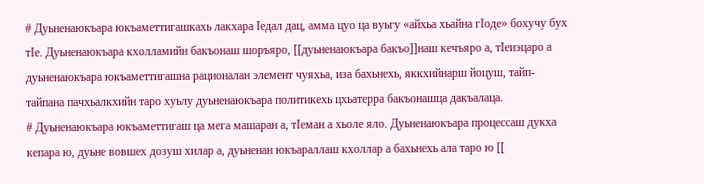# Дуьненаюкъара юкъаметтигашкахь лакхара Ӏедал дац, амма цуо ца вуьгу «айхьа хьайна гӀоде» бохучу бух тӀе. Дуьненаюкъара кхолламийн бакъонаш шоръяро, [[дуьненаюкъара бакъо]]наш кечъяро а, тӀеиэцаро а дуьненаюкъара юкъаметтигашна рационалан элемент чуяхьа, иза бахьнехь, яккхийнарш йоцуш, тайп-тайпана пачхьалкхийн таро хуьлу дуьненаюкъара политикехь цхьатерра бакъонашца дакъалаца.
# Дуьненаюкъара юкъаметтигаш ца мега машаран а, тӀеман а хьоле яло. Дуьненаюкъара процессаш дукха кепара ю, дуьне вовшех дозуш хилар а, дуьненан юкъараллаш кхоллар а бахьнехь ала таро ю [[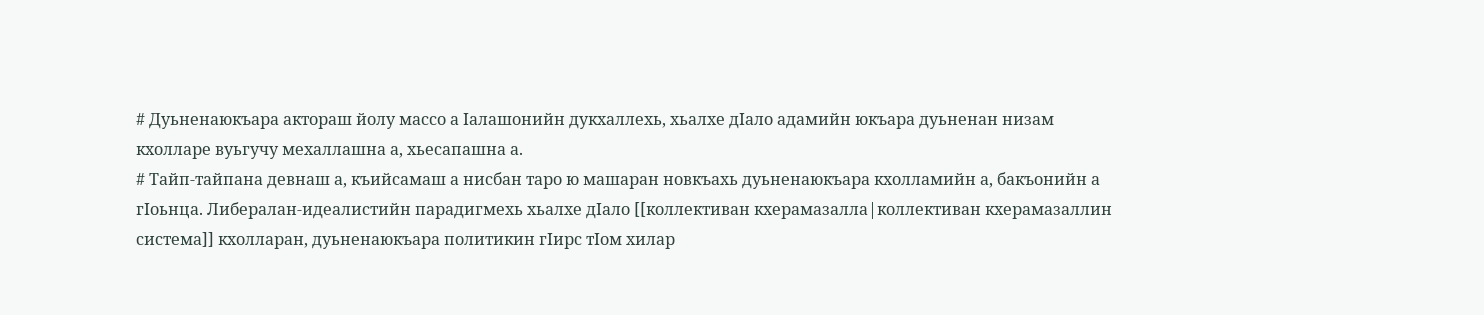# Дуьненаюкъара актораш йолу массо а Ӏалашонийн дукхаллехь, хьалхе дӀало адамийн юкъара дуьненан низам кхолларе вуьгучу мехаллашна а, хьесапашна а.
# Тайп-тайпана девнаш а, къийсамаш а нисбан таро ю машаран новкъахь дуьненаюкъара кхолламийн а, бакъонийн а гӀоьнца. Либералан-идеалистийн парадигмехь хьалхе дӀало [[коллективан кхерамазалла|коллективан кхерамазаллин система]] кхолларан, дуьненаюкъара политикин гӀирс тӀом хилар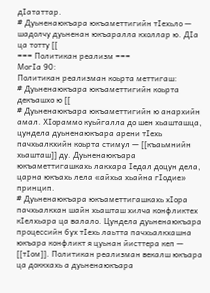дӀататтар.
# Дуьненаюкъара юкъаметтигийн тӀехьло — шадолчу дуьненан юкъаралла кхоллар ю. ДӀа ца тотту [[
=== Политикан реализм ===
МогӀа 90:
Политикан реализман коьрта меттигаш:
# Дуьненаюкъара юкъаметтигийн коьрта декъашхо ю [[
# Дуьненаюкъара юкъаметтигийн ю анархийн амал. ХӀораммо куьйгалла до шен хьашташца, цундела дуьненаюкъара арени тӀехь пачхьалкхийн коьрта стимул — [[къаьмнийн хьашташ]] ду. Дуьненаюкъара юкъаметтигашкахь лакхара Ӏедал доцун дела, царна юкъахь лела «айхьа хьайна гӀодие» принцип.
# Дуьненаюкъара юкъаметтигашкахь хӀора пачхьалкхан шайн хьашташ хилча конфликтех кӀелхьара ца валало. Цундела дуьненаюкъара процессийн бух тӀехь лаьтта пачхьалкхашна юкъара конфликт я цуьнан йисттера кеп — [[тIом]]. Политикан реализман векалш юкъара ца доккхахь а дуьненаюкъара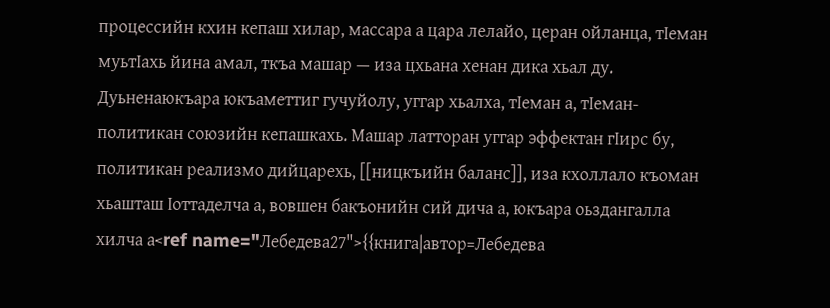процессийн кхин кепаш хилар, массара а цара лелайо, церан ойланца, тӀеман муьтӀахь йина амал, ткъа машар — иза цхьана хенан дика хьал ду. Дуьненаюкъара юкъаметтиг гучуйолу, уггар хьалха, тӀеман а, тӀеман-политикан союзийн кепашкахь. Машар латторан уггар эффектан гӀирс бу, политикан реализмо дийцарехь, [[ницкъийн баланс]], иза кхоллало къоман хьашташ Ӏоттаделча а, вовшен бакъонийн сий дича а, юкъара оьздангалла хилча а<ref name="Лебедева27">{{книга|автор=Лебедева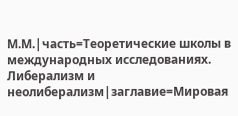М.М.|часть=Теоретические школы в международных исследованиях. Либерализм и неолиберализм|заглавие=Мировая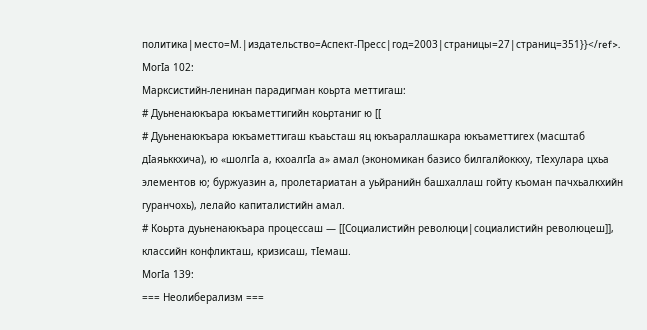политика|место=М.|издательство=Аспект-Пресс|год=2003|страницы=27|страниц=351}}</ref>.
МогӀа 102:
Марксистийн-ленинан парадигман коьрта меттигаш:
# Дуьненаюкъара юкъаметтигийн коьртаниг ю [[
# Дуьненаюкъара юкъаметтигаш къаьсташ яц юкъараллашкара юкъаметтигех (масштаб дӀаяьккхича), ю «шолгӀа а, кхоалгӀа а» амал (экономикан базисо билгалйоккху, тӀехулара цхьа элементов ю; буржуазин а, пролетариатан а уьйранийн башхаллаш гойту къоман пачхьалкхийн гуранчохь), лелайо капиталистийн амал.
# Коьрта дуьненаюкъара процессаш — [[Социалистийн революци|социалистийн революцеш]], классийн конфликташ, кризисаш, тӀемаш.
МогӀа 139:
=== Неолиберализм ===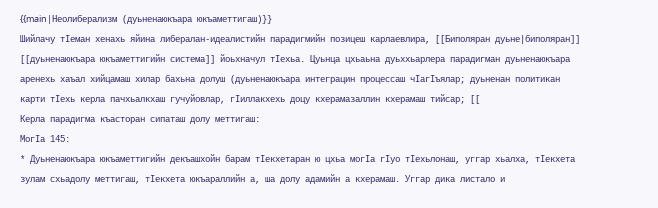{{main|Неолиберализм (дуьненаюкъара юкъаметтигаш)}}
Шийлачу тӀеман хенахь яйина либералан-идеалистийн парадигмийн позицеш карлаевлира, [[Биполяран дуьне|биполяран]] [[дуьненаюкъара юкъаметтигийн система]] йоьхначул тӀехьа. Цуьнца цхьаьна дуьххьарлера парадигман дуьненаюкъара аренехь хаъал хийцамаш хилар бахьна долуш (дуьненаюкъара интеграцин процессаш чӀагӀъялар; дуьненан политикан карти тӀехь керла пачхьалкхаш гучуйовлар, гӀиллакхехь доцу кхерамазаллин кхерамаш тийсар; [[
Керла парадигма къасторан сипаташ долу меттигаш:
МогӀа 145:
* Дуьненаюкъара юкъаметтигийн декъашхойн барам тӀекхетаран ю цхьа могӀа гӀуо тӀехьлонаш, уггар хьалха, тӀекхета зулам схьадолу меттигаш, тӀекхета юкъараллийн а, ша долу адамийн а кхерамаш. Уггар дика листало и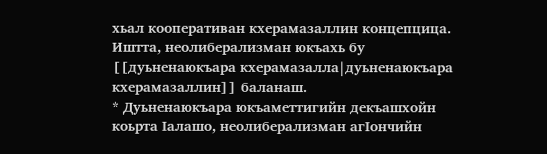хьал кооперативан кхерамазаллин концепцица. Иштта, неолиберализман юкъахь бу [[дуьненаюкъара кхерамазалла|дуьненаюкъара кхерамазаллин]] баланаш.
* Дуьненаюкъара юкъаметтигийн декъашхойн коьрта Ӏалашо, неолиберализман агӀончийн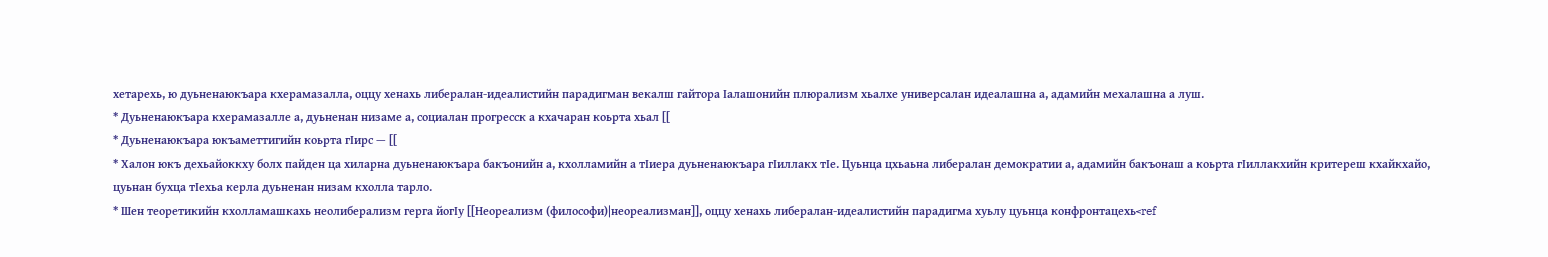хетарехь, ю дуьненаюкъара кхерамазалла, оццу хенахь либералан-идеалистийн парадигман векалш гайтора Ӏалашонийн плюрализм хьалхе универсалан идеалашна а, адамийн мехалашна а луш.
* Дуьненаюкъара кхерамазалле а, дуьненан низаме а, социалан прогресск а кхачаран коьрта хьал [[
* Дуьненаюкъара юкъаметтигийн коьрта гӀирс — [[
* Халон юкъ дехьайоккху болх пайден ца хиларна дуьненаюкъара бакъонийн а, кхолламийн а тӀиера дуьненаюкъара гӀиллакх тӀе. Цуьнца цхьаьна либералан демократии а, адамийн бакъонаш а коьрта гӀиллакхийн критереш кхайкхайо, цуьнан бухца тӀехьа керла дуьненан низам кхолла тарло.
* Шен теоретикийн кхолламашкахь неолиберализм герга йогӀу [[Неореализм (философи)|неореализман]], оццу хенахь либералан-идеалистийн парадигма хуьлу цуьнца конфронтацехь<ref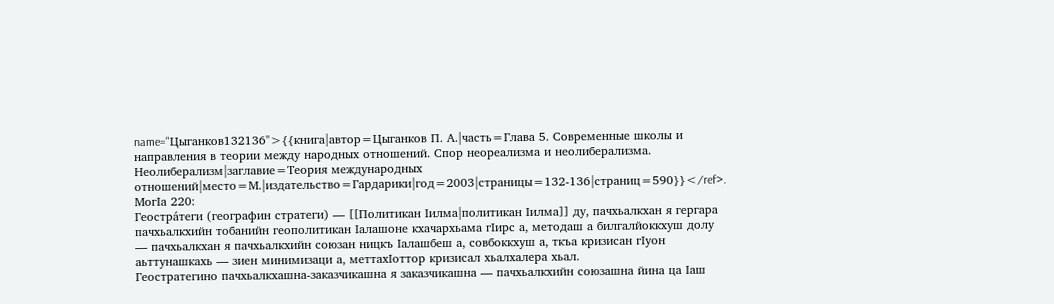name="Цыганков132136">{{книга|автор=Цыганков П. А.|часть=Глава 5. Современные школы и направления в теории между народных отношений. Спор неореализма и неолиберализма. Неолиберализм|заглавие=Теория международных отношений|место=М.|издательство=Гардарики|год=2003|страницы=132-136|страниц=590}}</ref>.
МогӀа 220:
Геостра́теги (географин стратеги) — [[Политикан Iилма|политикан Ӏилма]] ду, пачхьалкхан я гергара пачхьалкхийн тобанийн геополитикан Ӏалашоне кхачархьама гӀирс а, методаш а билгалйоккхуш долу — пачхьалкхан я пачхьалкхийн союзан ницкъ Ӏалашбеш а, совбоккхуш а, ткъа кризисан гӀуон аьттунашкахь — зиен минимизаци а, меттахӀоттор кризисал хьалхалера хьал.
Геостратегино пачхьалкхашна-заказчикашна я заказчикашна — пачхьалкхийн союзашна йина ца Ӏаш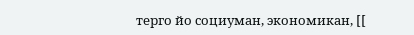терго йо социуман, экономикан, [[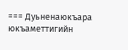=== Дуьненаюкъара юкъаметтигийн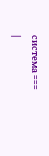система ===
|